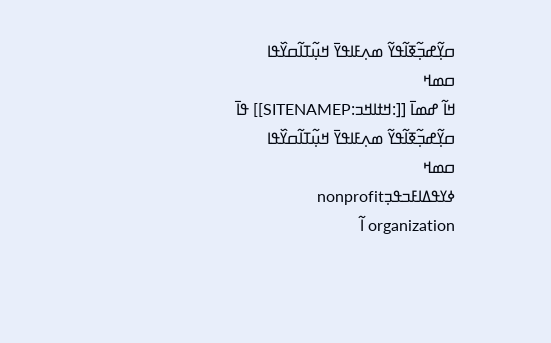ߛߌ߲߬ߝߏ߲߬ߧߊ߬ߟߌ߬ ߘߍ߲ߓߊߟߌ߫ ߞߎ߲߬ߠߊ߬ߛߌ߰ߟߊ ߛߘߞ
ߞߊ߬ ߝߘߊ߫ [[:ߞߙߊߞߏ:SITENAMEP]] ߟߊ߫
ߛߌ߲߬ߝߏ߲߬ߧߊ߬ߟߌ߬ ߘߍ߲ߓߊߟߌ߫ ߞߎ߲߬ߠߊ߬ߛߌ߰ߟߊ ߛߘߞ
ߦߌߟߡߊߓߏߟߏ߲nonprofit organization ߊ߬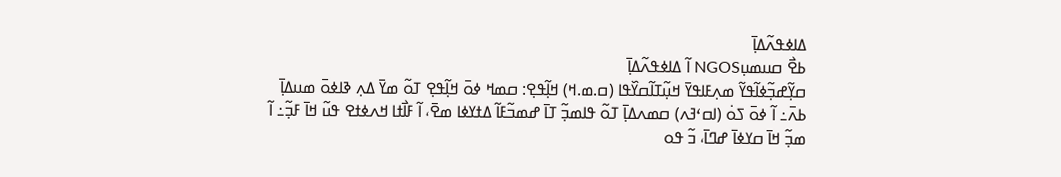ߡߊߦߟߍ߬ߡߊ߲߫
ߕߐ߯ ߛߎߘߎ߲NGOS ߊ߬ ߡߊߦߟߍ߬ߡߊ߲߫
ߛߌ߲߬ߝߏ߲߬ߦߊ߬ߟߌ߬ ߘߍ߲ߓߊߟߌ߫ ߞߎ߲߬ߠߊ߬ߛߌ߰ߟߊ (ߛ.ߘ.ߞ) ߞߊ߲߬ߟߐ߲: ߛߘߞ ߦߋ߫ ߞߊ߲߬ߟߐ߲ ߠߋ߬ ߘߌ߫ ߡߍ߲ ߢߊߦߋ߫ ߘߎߡߊ߲߫ ߕߍ߫߸ ߊ߬ ߦߋ߫ ߖߋ߭ (ߊߛߵߔߍ) ߛߘߍߡߊ߲߫ ߠߋ߬ ߟߊߘߏ߲߬ ߠߊ߫ ߝߘߏ߬ߓߊ߬ ߡߙߌߦߊ ߘߐ߫، ߊ߬ ߓߊ߯ߙߊ ߞߍߦߙߐ ߟߎ߬ ߞߊ߫ ߓߏ߲߬߸ ߊ߬ ߘߏ߲߬ ߞߊ߫ ߛߌߦߊ߫ ߝߣߊ߫، ߏ߬ ߟߋ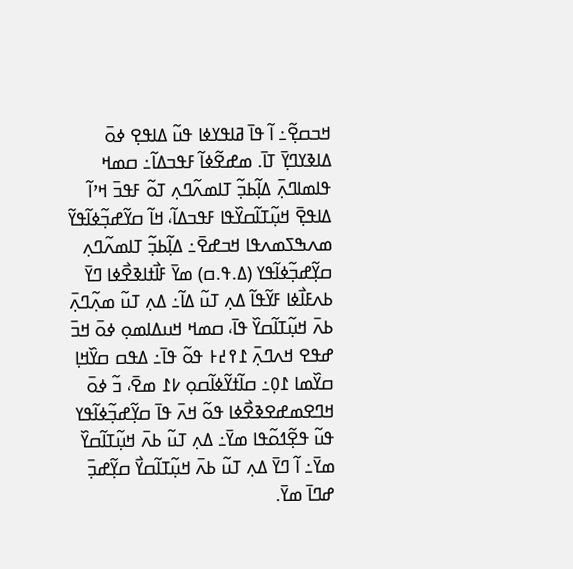ߞߏߛߐ߲߬߸ ߊ߬ ߟߊ߫ ߥߊߟߌߦߊ ߟߎ߬ ߡߊߟߐ߲ ߦߋ߫ ߡߊߢߌߣߌ߲߫ ߠߊ߫. ߘߝߐ߬ߦߊ߬ ߓߟߏߡߊ߬߸ ߛߘߞ ߟߊߘߊߣߍ߲߫ ߡߊ߲߬ߕߏ߲߬ ߠߊߘߍ߬ߣߍ߲ ߠߋ߬ ߓߟߏ߫ ߞߴߊ߬ ߡߊߟߐ߲߫ ߞߎ߲߬ߠߊ߬ߛߌ߰ߟߊ ߓߟߏߡߊ߬، ߞߊ߬ ߛߌ߬ߝߏ߲߬ߦߊ߬ߟߌ߬ ߘߍߒߖߘߍߟߊ ߞߏߝߐ߫߸ ߡߊ߲߬ߕߏ߲߬ ߠߊߘߍ߬ߣߍ߲ ߛߌ߲߬ߝߏ߲߬ߦߊ߬ߟߌ (ߡ.ߟ.ߛ) ߘߌ߫ ߓߊ߯ߙߊߢߐ߯ߦߊ ߣߌ߫ ߕߍߓߊ߯ߦߊ ߓߌ߬ߟߊ߬ ߡߍ߲ ߠߎ߬ ߡߊ߬߸ ߡߍ߲ ߠߎ߬ ߘߍ߲߬ߣߍ߲߫ ߕߍ߫ ߞߎ߲߬ߠߊ߬ߛߌ߰ ߟߊ߫، ߛߘߞ ߞߎߡߊߘߋ߲ ߦߋ߫ ߞߏ߫ ߝߟߐ ߞߍߣߍ߲߫ ߁߉߄߅ ߟߋ߬ ߟߊ߫߸ ߡߟߛ ߛߌ߰ߞߊ߲ ߛߌ߰ߘߊ ߁߀߲߸ ߛߊ߬ߙߌ߬ߦߊ߬ߛߋ߲ ߇߁ ߘߐ߫، ߏ߬ ߦߋ߫ ߞߣߐߘߝߐߢߐ߯ߦߊ ߟߋ߬ ߞߍ߫ ߟߊ߫ ߛߌ߲߬ߝߏ߲߬ߦߊ߬ߟߌ ߟߎ߬ ߟߐ߲߬ߗߋ߬ߟߊ ߘߌ߫߸ ߡߍ߲ ߠߎ߬ ߕߍ߫ ߞߎ߲߬ߠߊ߬ߛߌ߰ ߘߌ߫߸ ߊ߬ ߣߌ߫ ߡߍ߲ ߠߎ߬ ߕߍ߫ ߞߎ߲߬ߠߊ߬ߛߌ߯ ߛߌ߲߬ߝߏ߲߫ ߝߣߊ߫ ߘߌ߫.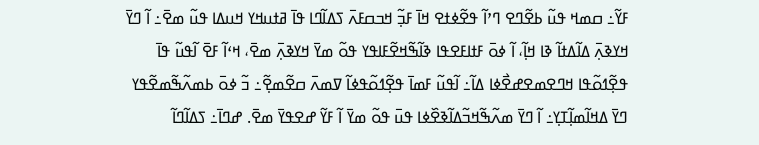ߓߌ߬߸ ߛߘߞ ߟߎ߬ ߕߐ߬ߣߐ ߣߴߊ߬ ߟߐ߬ߦߙߐ ߞߊ߫ ߓߏ߲߬ ߞߏߛߓߍ߫ ߖߡߊ߬ߣߊ ߟߊ߫ ߥߙߎߞߌ ߞߎߡߊ ߟߎ߬ ߘߐ߫߸ ߊ߬ ߣߌ߫ ߞߌߢߍ߲߫ ߡߊ߬ߡߙߊ߬ ߢߊ ߞߊ߲߬، ߊ߬ ߦߋ߫ ߓߙߊߓߐߟߊ ߢߊ߬ߒ߬ߞߐ߬ߓߊߟߌ ߟߋ߬ ߘߌ߫ ߞߌߢߍ߲߫ ߘߐ߫، ߞߵߊ߬ ߓߐ߫ ߊ߬ߟߎ߬ ߟߊ߫ ߟߐ߲߬ߗߋ߬ߟߊ ߞߣߐߘߐߝߐ߯ߦߊ ߡߊ߬߸ ߊ߬ߟߎ߬ ߓߘߊ߫ ߟߐ߲߬ߗߋ߬ߟߦߊ߬ ߜߘߍ߫ ߛߐ߬ߘߐ߲߬߸ ߏ߬ ߦߋ߫ ߕߘߍ߬ߒ߬ߘߐ߬ߟߌ ߣߌ߫ ߡߞߊ߬ߘߊ߲߬ߠߌ߲߸ ߊ߬ ߣߌ߫ ߘߍ߬ߒ߬ߞߏ߬ߡߊ߬ߢߐ߰ߦߊ ߟߎ߫ ߟߋ߬ ߘߌ߫ ߊ߬ ߓߌ߬ ߝߐߟߌ߫ ߘߐ߫. ߝߣߊ߫߸ ߖߡߊ߬ߣߊ߬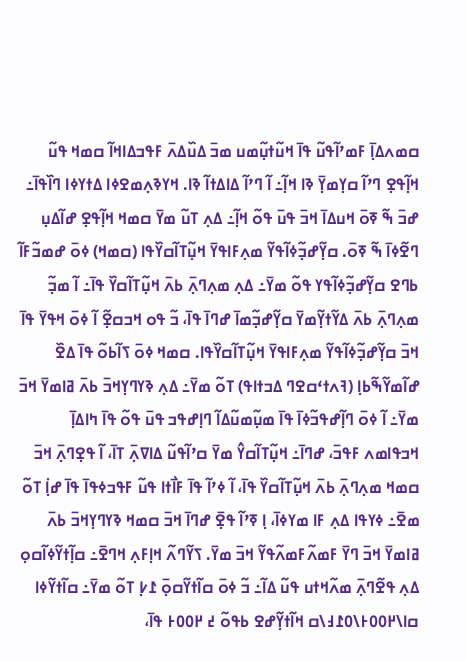ߛߘߍߡߊ߲߫ ߓߘߴߊ߬ߟߎ߬ ߟߊ߫ ߞߎ߬ߙߎ߲߬ߘߎ ߘߏ߫ ߡߎ߰ߡߍ߫ ߓߟߏߡߊߞߊ߬ ߛߘߞ ߟߎ߬ ߞߊ߲߬ߟߐ߲ ߣߴߊ߬ ߛߌ߲ߘߌ߲߫ ߢߊ ߞߊ߲߬߸ ߊ߬ ߣߴߊ߬ ߡߊߡߙߊ߬ ߢߊ. ߞߌߢߍ߲ߘߐߦߊ ߡߙߌߦߊ ߣߊ߰ߟߊ߫߸ ߝߏ߫ ߒ߬ ߧߋ߫ ߞߎߡߊ߫ ߞߏ߫ ߟߎ߫ ߟߋ߬ ߞߊ߲߬߸ ߡߍ߲ ߠߎ߬ ߘߌ߫ ߛߘߞ ߞߊ߲߬ߟߐ߲ ߝߊ߬ߡߎ߲ ߣߐ߬ߦߊ߫ ߒ߬ ߧߋ߫. ߛߌ߲߬ߝߏ߲߬ߦߊ߬ߟߌ߬ ߘߍ߲ߓߊߟߌ߫ ߞߎ߲߬ߠߊ߬ߛߌ߰ߟߊ (ߛߘߞ) ߦߋ߫ ߝߘߏ߬ߓߊ߬ ߕߣߐ ߛߌ߲߬ߝߏ߲߬ߦߊ߬ߟߌ ߟߋ߬ ߘߌ߫߸ ߡߍ߲ ߘߍ߲ߣߍ߲߫ ߕߍ߫ ߞߎ߲߬ߠߊ߬ߛߌ߰ ߟߊ߫߸ ߊ߬ ߘߏ߲߬ ߘߍ߲ߣߍ߲߫ ߕߍ߫ ߡߌ߬ߙߌ߲߬ߘߌ߫ ߛߌ߲߬ߝߏ߲߬ߘߊ߫ ߝߣߊ߫ ߟߊ߫، ߏ߬ ߟߋ ߞߏߛߐ߲߬ ߊ߬ ߦߋ߫ ߞߟߌ߫ ߟߊ߫ ߞߏ߫ ߛߌ߲߬ߝߏ߲߬ߦߊ߬ߟߌ߬ ߘߍ߲ߓߊߟߌ߫ ߞߎ߲߬ߠߊ߬ߛߌ߰ߟߊ. ߛߘߞ ߦߋ߫ ߖߊ߬ߕߋ߬ ߟߊ߫ ߡߐ߰ ߝߊ߬ߘߌ߬ߒ߬ߕߊ߲ (ߔߍߙߵߛߐߣ ߡߏߙߊߟ) ߠߋ߬ ߘߌ߫߸ ߡߍ߲ ߢߌߣߌ߲ߞߏ߫ ߕߍ߫ ߥߊߘߌ߫ ߞߏ߫ ߘߌ߫߸ ߊ߬ ߦߋ߫ ߣߊ߲߬ߝߟߏ߬ߦߊ߫ ߟߊ߫ ߘߎ߲߬ߘߎ߬ߡߊ߬ ߣߊ߲ߝߟߏ ߟߎ߫ ߟߋ߬ ߟߊ߫ ߤߊߡߊ߲߫ ߞߏߟߊߘߍ ߓߟߏ߫، ߝߣߊ߫߸ ߞߎ߲߬ߠߊ߬ߛߌ߮ ߘߌ߫ ߛߴߊ߬ߟߎ߬ ߡߊߜߍ߲߫ ߠߊ߫، ߊ߬ ߟߐ߲ߣߍ߲߫ ߞߏ߫ ߛߘߞ ߘߍ߲ߣߍ߲߫ ߕߍ߫ ߞߎ߲߬ߠߊ߬ߛߌ߰ ߟߊ߫، ߊ߬ ߦߴߊ߬ ߟߊ߫ ߓߊ߯ߙߊ ߟߎ߬ ߓߟߏߦߟߊ߫ ߟߊ߫ ߝߊ߲߭ ߠߋ߬ ߘߐ߫߸ ߦߌߟߊ ߡߍ߲ ߓߊ ߘߌߦߊ߫، ߊ߲ ߧߴߊ߬ ߟߐ߲߫ ߝߣߊ߫ ߞߏ߫ ߛߘߞ ߢߌߣߌ߲ߞߏ߫ ߕߍ߫ ߥߊߘߌ߫ ߞߏ߫ ߣߌ߫ ߓߘߍ߬ߓߘߍ߬ߟߌ߬ ߞߏ߫ ߘߌ߫. ߖߌ߬ߣߍ߬ ߞߊ߲ߓߍ߲ ߞߣߐ߫߸ ߛߊ߲߬ߙߌ߬ߦߊ߬ߛߋ߲ ߡߍ߲ ߟߐ߬ߣߍ߲߫ ߘߍ߬ߞߙߎ ߟߎ߬ ߡߊ߬߸ ߏ߬ ߦߋ߫ ߛߊ߬ߙߌ߬ߛߋ߲߫ ߁߇߲ ߠߋ߬ ߘߌ߫߸ ߛߊ߬ߙߌ߬ߦߊ ߛߊ\߂߀߀߅\߀߁߃\ߛ ߞߊ߬ߙߌ߲߬ߝߐ ߕߟߋ߬ ߄ ߂߀߀߅ ߟߊ߫،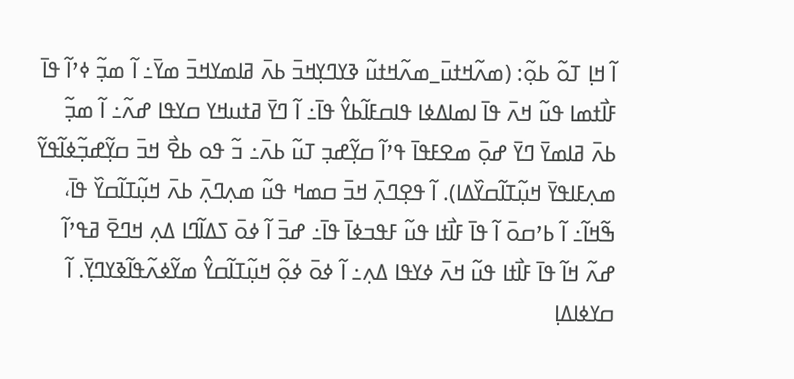ߊ߬ ߞߊ߲ ߠߋ߬ ߕߋ߲߬: (ߘߍ߬ߞߙߎ߫_ߘߍ߬ߞߙߎ߬ ߢߌߣߌ߲ߞߏ߫ ߕߍ߫ ߥߊߘߌߞߏ߫ ߘߌ߫߸ ߊ߬ ߘߏ߲߬ ߦߴߊ߬ ߟߊ߫ ߓߊ߯ߙߘߊ ߟߎ߬ ߞߍ߫ ߟߊ߫ ߊߘߊߡߦߊ ߟߊߛߓߊ߬ߕߌ߮ ߟߊ߫߸ ߊ߬ ߣߌ߫ ߥߙߎߞߌ ߛߌߟߊ ߝߍ߬߸ ߊ߬ ߘߏ߲߬ ߕߍ߫ ߥߊߘߌ߫ ߣߌ߫ ߝߋ߲߫ ߘߐߓߟߊ߫ ߟߴߊ߬ ߛߌ߲߬ߝߏ߲ ߠߎ߬ ߕߍ߫߸ ߏ߬ ߟߋ ߕߐ߯ ߞߏ߫ ߛߌ߲߬ߝߏ߲߬ߦߊ߬ߟߌ߬ ߘߍ߲ߓߊߟߌ߫ ߞߎ߲߬ߠߊ߬ߛߌ߰ߡߊ). ߊ߬ ߟߐ߲ߣߍ߲߫ ߞߏ߫ ߛߘߞ ߟߎ߬ ߘߍ߲ߣߍ߲߫ ߕߍ߫ ߞߎ߲߬ߠߊ߬ߛߌ߰ ߟߊ߫، ߒ߬ߞߊ߬߸ ߊ߬ ߕߴߛߋ߫ ߊ߬ ߟߊ߫ ߓߊ߯ߙߊ ߟߎ߬ ߓߟߏߦߊ߫ ߟߊ߫߸ ߝߏ߫ ߊ߬ ߦߋ߫ ߖߡߊ߬ߣߊ ߡߍ߲ ߞߣߐ߫ ߥߟߴߊ߬ ߝߍ߬ ߞߊ߬ ߟߊ߫ ߓߊ߯ߙߊ ߟߎ߬ ߞߍ߫ ߦߌߟߊ ߡߍ߲߸ ߊ߬ ߦߋ߫ ߦߋ߲߬ ߞߎ߲߬ߠߊ߬ߛߌ߮ ߘߌ߬ߦߍ߬ߟߊ߬ߢߌߣߌ߲߫. ߊ߬ ߛߌߦߊߡߊ߲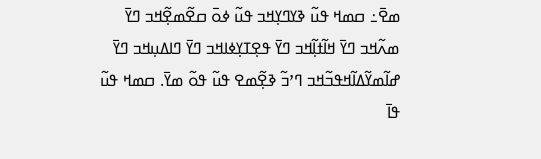ߘߐ߫߸ ߛߘߞ ߟߎ߬ ߢߌߣߌ߲ߞߏ ߟߎ߬ ߦߋ߫ ߛߐ߬ߘߐ߲߬ߞߏ ߣߌ߫ ߘߍ߬ߞߏ ߣߌ߫ ߞߊ߬ߙߊ߲߬ߞߏ ߣߌ߫ ߟߐ߲ߠߌ߲ߦߊߞߏ ߣߌ߫ ߣߊߡߎ߲ߞߏ ߣߌ߫ ߝߊ߬ߘߌ߬ߡߊ߬ߞߟߏ߬ߞߏ ߣߴߏ߬ ߢߐ߲߬ߘߐ ߟߎ߬ ߟߋ߬ ߘߌ߫. ߛߘߞ ߟߎ߬ ߟߊ߫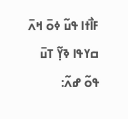ߓߊ߯ߙߊ ߟߎ߬ ߦߋ߫ ߞߍ߫ ߛߌߟߊ ߢߌ߲߬ ߠߎ߫ ߟߋ߬ ߝߍ߬: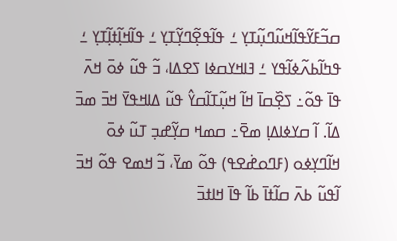ߛߏ߬ߓߌ߬ߟߊ߬ߞߎ߬ߣߎ߲߬ߠߌ߲ ߑ ߟߊ߬ߟߐ߲߬ߣߌ߲߬ߠߌ߲ ߑ ߟߊ߬ߞߊ߲߬ߙߊ߲߬ߠߌ߲ ߑ ߟߤߊ߬ߕߍ߬ߦߊ߬ߟߌ ߑ ߔߊߞߌߛߦߊ ߖߐߡߊ، ߏ߬ ߟߎ߬ ߦߋ߫ ߞߍ߫ ߟߊ߫ ߟߋ߬߸ ߖߐ߲߰ߛߊ߫ ߞߊ߬ ߞߎ߲߬ߠߊ߬ߛߌ߮ ߟߎ߬ ߡߊߞߟߌ߫ ߞߏ߫ ߘߏ߫ ߡߊ߬. ߊ߬ ߛߌߦߊߡߊ߲ ߘߐ߫߸ ߛߘߞ ߛߌ߲߬ߝߏ߲ ߠߎ߬ ߦߋ߫ ߞߊ߬ߣߌ߲ߦߋ (ߓߣߋߝ߭ߐߟ) ߟߋ߬ ߘߌ߫، ߏ߬ ߞߘߐ ߟߋ߬ ߞߏ߫ ߊ߬ߟߎ߬ ߕߍ߫ ߛߊ߬ߙߊ߫ ߕߊ߬ ߟߊ߫ ߞߊߙߏ߫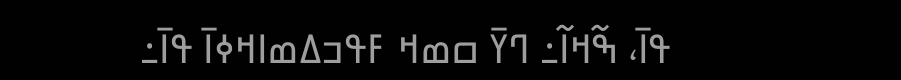ߟߊ߫، ߒ߬ߞߊ߬߸ ߣߌ߫ ߛߘߞ ߓߟߏߡߘߊߞߦߊ߫ ߟߊ߫߸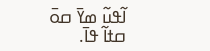ߊ߬ߟߎ߬ ߘߌ߫ ߛߋ߫ ߛߙߊ߬ ߟߊ߫.